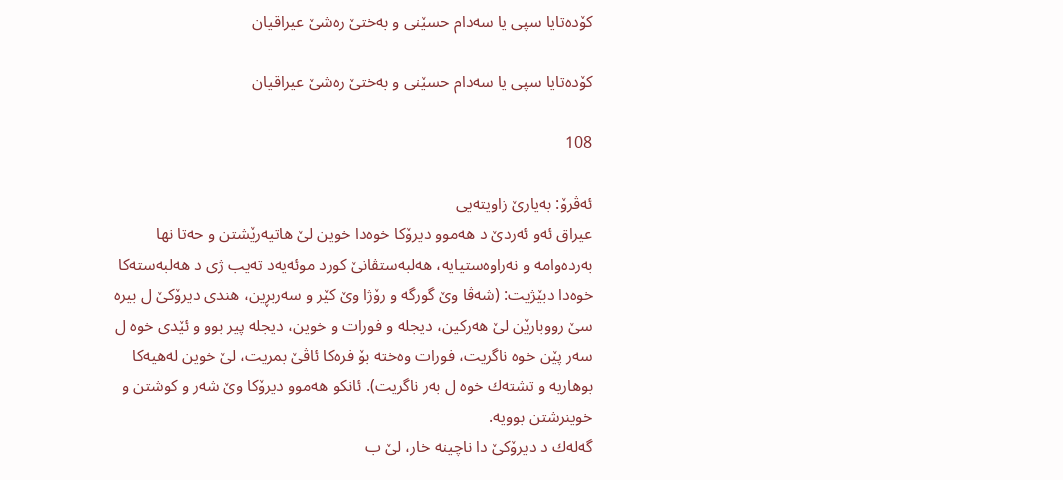كۆده‌تایا سپى یا سه‌دام حسێنى و به‌ختێ ره‌شێ عیراقیان

كۆده‌تایا سپى یا سه‌دام حسێنى و به‌ختێ ره‌شێ عیراقیان

108

ئه‌ڤرۆ: به‌یارێ زاویته‌یى
عیراق ئه‌و ئه‌ردێ د هه‌موو دیرۆكا خوه‌دا خوین لێ هاتیه‌رێشتن و حه‌تا نها به‌رده‌وامه‌ و نه‌راوه‌ستیایه‌، هه‌لبه‌ستڤانێ كورد موئه‌یه‌د ته‌یب ژى د هه‌لبه‌سته‌كا خوه‌دا دبێژیت: (شه‌ڤا وێ گورگه‌ و رۆژا وێ كێر و سه‌ربڕین، هندى دیرۆكێ ل بیره‌ سێ رووبارێن لێ هه‌ركین، دیجله‌ و فورات و خوین، دیجله‌ پیر بوو و ئێدى خوه‌ ل سه‌ر پێن خوه‌ ناگریت، فورات وه‌خته‌ بۆ فره‌كا ئاڤێ بمریت، لێ خوین له‌هیه‌كا بوهاریه‌ و تشته‌ك خوه‌ ل به‌ر ناگریت). ئانكو هه‌موو دیرۆكا وێ شه‌ر و كوشتن و خوینرشتن بوویه‌.
گه‌له‌ك د دیرۆكێ دا ناچینه‌ خار، لێ ب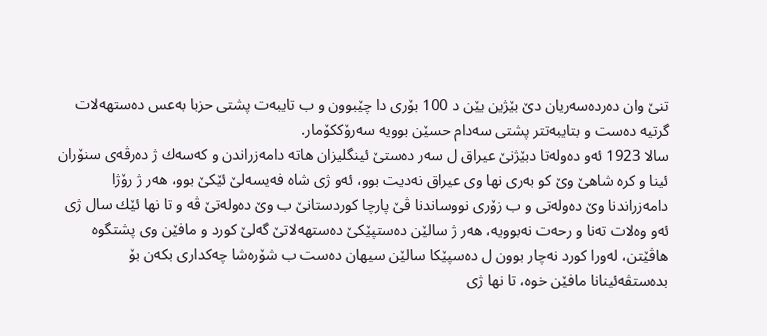تنێ وان ده‌رده‌سه‌ریان دێ بێژین یێن د 100 بۆرى دا چێبوون و ب تایبه‌ت پشتى حزبا به‌عس ده‌ستهه‌لات گرتیه‌ ده‌ست و بتایبه‌تتر پشتى سه‌دام حسێن بوویه‌ سه‌رۆككۆمار.
سالا 1923 ئه‌و ده‌وله‌تا دبێژنێ عیراق ل سه‌ر ده‌ستێ ئینگلیزان هاته‌ دامه‌زراندن و كه‌سه‌ك ژ ده‌رڤه‌ى سنۆران ئینا و كره‌ شاهێ وێ كو به‌رى نها وى عیراق نه‌دیت بوو، ئه‌و ژى شاه فه‌یسه‌لێ ئێكێ بوو، هه‌ر ژ رۆژا دامه‌زراندنا وێ ده‌وله‌تى و ب زۆرى نووساندنا ڤێ پارچا كوردستانێ ب وێ ده‌وله‌تێ ڤه‌ و تا نها ئێك سال ژى ئه‌و وه‌لات ته‌نا و رحه‌ت نه‌بوویه‌، هه‌ر ژ سالێن ده‌ستپێكێ ده‌ستهه‌لاتێ گه‌لێ كورد و مافێن وى پشتگوه هاڤێتن، له‌ورا كورد نه‌چار بوون ل ده‌سپێكا سالێن سیهان ده‌ست ب شۆره‌شا چه‌كدارى بكه‌ن بۆ بده‌ستڤه‌ئینانا مافێن خوه‌، تا نها ژى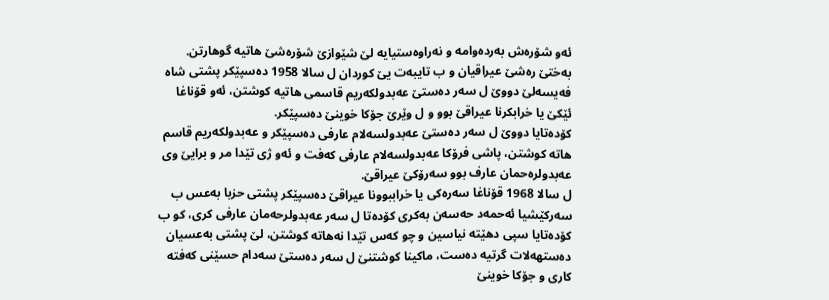ئه‌و شۆره‌ش به‌رده‌وامه‌ و نه‌راوه‌ستیایه‌ لێ شێوازێ شۆره‌شێ هاتیه‌ گوهارتن.
به‌ختێ ره‌شێ عیراقیان و ب تایبه‌ت یێ كوردان ل سالا 1958 ده‌سپێكر پشتى شاه فه‌یسه‌لێ دووێ ل سه‌ر ده‌ستێ عه‌بدولكه‌ریم قاسمى هاتیه‌ كوشتن، ئه‌و قۆناغا ئێكێ یا خرابكرنا عیراقێ بوو و ل وێرێ جۆكا خوینێ ده‌سپێكر.
كۆده‌تایا دووێ ل سه‌ر ده‌ستێ عه‌بدولسه‌لام عارفى ده‌سپێكر و عه‌بدولكه‌ریم قاسم هاته‌ كوشتن، پاشى فرۆكا عه‌بدولسه‌لام عارفى كه‌فت و ئه‌و ژى تێدا مر و برایێ وى عه‌بدولره‌حمان عارف بوو سه‌رۆكێ عیراقێ.
ل سالا 1968 قۆناغا سه‌ره‌كى یا خراببوونا عیراقێ ده‌سپێكر پشتى حزبا به‌عس ب سه‌ركێشیا ئه‌حمه‌د حه‌سه‌ن به‌كرى كۆده‌تا ل سه‌ر عه‌بدولرحه‌مان عارفى كرى، كو ب كۆده‌تایا سپى دهێته‌ نیاسین و چو كه‌س تێدا نه‌هاته‌ كوشتن، لێ پشتى به‌عسیان ده‌ستهه‌لات گرتیه‌ ده‌ست، ماكینا كوشتنێ ل سه‌ر ده‌ستێ سه‌دام حسێنى كه‌فته‌ كارى و جۆكا خوینێ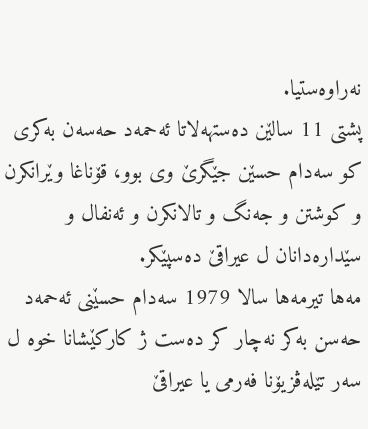نه‌راوه‌ستیا.
پشتى 11 سالێن ده‌ستهه‌لاتا ئه‌حمه‌د حه‌سه‌ن به‌كرى كو سه‌دام حسێن جێگرێ وى بوو، قۆناغا وێرانكرن و كوشتن و جه‌نگ و تالانكرن و ئه‌نفال و سێداره‌دانان ل عیراقێ ده‌سپێكر.
مه‌ها تیرمه‌ها سالا 1979 سه‌دام حسێنى ئه‌حمه‌د حه‌سن به‌كر نه‌چار كر ده‌ست ژ كاركێشانا خوه‌ ل سه‌ر تێله‌ڤزیۆنا فه‌رمى یا عیراقێ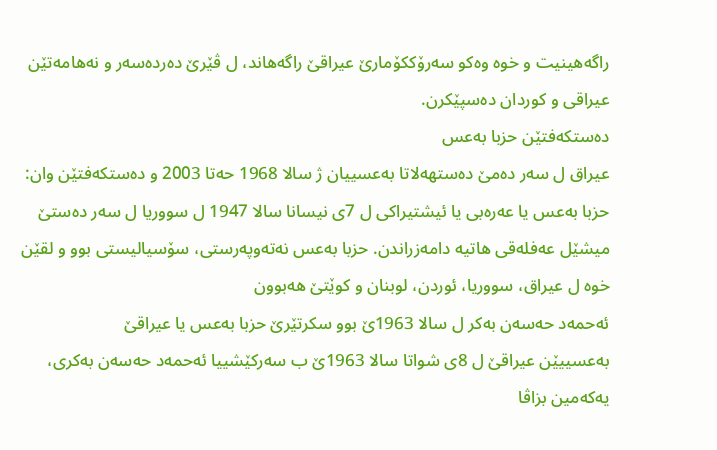راگه‌هینیت و خوه‌ وه‌كو سه‌رۆككۆمارێ عیراقێ راگه‌هاند، ل ڤێرێ ده‌رده‌سه‌ر و نه‌هامه‌تێن عیراقى و كوردان ده‌سپێكرن.
ده‌ستكه‌فتێن حزبا به‌عس
عیراق ل سه‌ر ده‌مێ ده‌ستهه‌لاتا به‌عسییان ژ سالا 1968 حه‌تا 2003 و ده‌ستكه‌فتێن وان:
حزبا به‌عس یا عه‌ره‌بی یا ئیشتیراكی ل 7ی نیسانا سالا 1947 ل سووریا ل سه‌ر ده‌ستێ میشێل عه‌فله‌قی هاتیه‌ دامه‌زراندن. حزبا به‌عس نه‌ته‌وپه‌رستی، سۆسیالیستی بوو و لقێن خوه‌ ل عیراق، سووریا، ئوردن، لوبنان و كوێتێ هه‌بوون
ئه‌حمه‌د حه‌سه‌ن به‌كر ل سالا 1963ێ بوو سكرتێرێ حزبا به‌عس یا عیراقێ
به‌عسییێن عیراقێ ل 8ی شواتا سالا 1963ێ ب سه‌ركێشییا ئه‌حمه‌د حه‌سه‌ن به‌كری، یه‌كه‌مین بزاڤا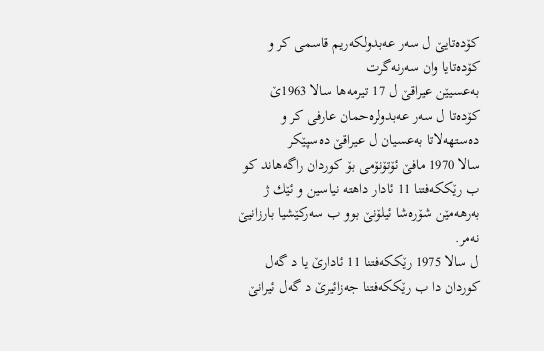كۆده‌تایێ ل سه‌ر عه‌بدولكه‌ریم قاسمی كر و كۆده‌تایا وان سه‌رنه‌گرت
به‌عسیێن عیراقێ ل 17 تیرمه‌ها سالا 1963ێ كۆده‌تا ل سه‌ر عه‌بدولره‌حمان عارفی كر و ده‌ستهه‌لاتا به‌عسیان ل عیراقێ ده‌سپێكر
سالا 1970 مافێ ئۆتۆنۆمى بۆ كوردان راگه‌هاند كو ب رێككه‌فتنا 11 ئادار داهته‌ نیاسین و ئێك ژ به‌رهه‌مێن شۆره‌شا ئیلۆنێ بوو ب سه‌ركێشیا بارزانیێ نه‌مر.
ل سالا 1975 رێككه‌فتنا 11 ئادارێ یا د گه‌ل كوردان دا ب رێككه‌فتنا جه‌زائیرێ د گه‌ل ئیرانێ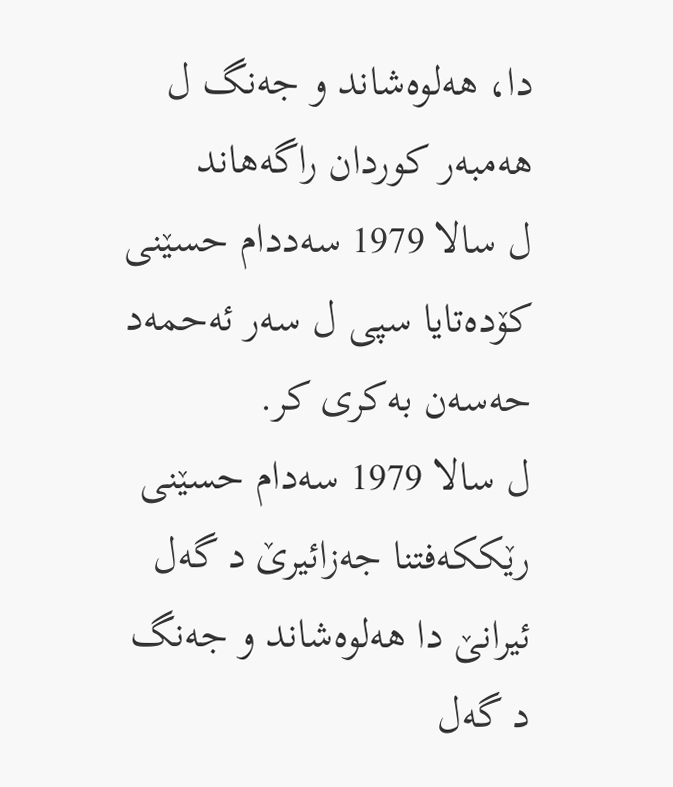دا، هه‌لوه‌شاند و جه‌نگ ل هه‌مبه‌ر كوردان راگه‌هاند
ل سالا 1979 سه‌ددام حسێنی كۆده‌تایا سپی ل سه‌ر ئه‌حمه‌د حه‌سه‌ن به‌كری كر.
ل سالا 1979 سه‌دام حسێنی رێككه‌فتنا جه‌زائیرێ د گه‌ل ئیرانێ دا هه‌لوه‌شاند و جه‌نگ د گه‌ل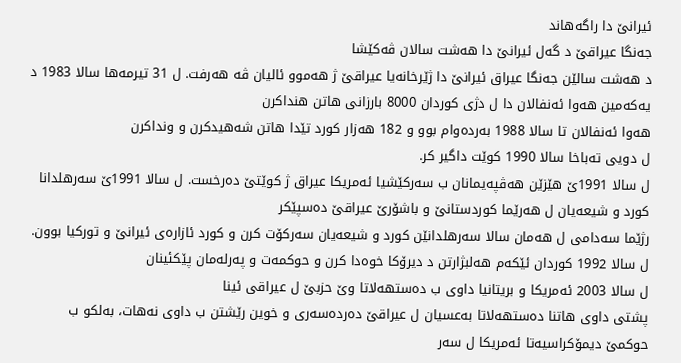ئیرانێ دا راگه‌هاند
جه‌نگا عیراقێ د گه‌ل ئیرانێ دا هه‌شت سالان ڤه‌كێشا
د هه‌شت سالێن جه‌نگا عیراق ئیرانێ دا ژێرخانه‌یا عیراقێ ژ هه‌موو ئالیان ڤه‌ هه‌رفت. ل 31 تیرمه‌ها سالا 1983 د یه‌كه‌مین هه‌وا ئه‌نفالان دا ل دژی كوردان 8000 بارزانی هاتن هنداكرن
هه‌وا ئه‌نفالان تا سالا 1988 به‌رده‌وام بوو و 182 هه‌زار كورد تێدا هاتن شه‌هیدكرن و ونداكرن
ل دویی ته‌باخا سالا 1990 كوێت داگیر كر.
ل سالا 1991ێ هێزێن هه‌ڤپه‌یمانان ب سه‌ركێشیا ئه‌مریكا عیراق ژ كوێتێ ده‌رخست. ل سالا 1991ێ سه‌رهلدانا كورد و شیعه‌یان ل هه‌رێما كوردستانێ و باشۆرێ عیراقێ ده‌سپێكر
رژێما سه‌دامى ل هه‌مان سالا سه‌رهلدانێن كورد و شیعه‌یان سه‌ركۆت كرن و كورد ئازاره‌ى ئیرانێ و توركیا بوون.
ل سالا 1992 كوردان ئێكه‌م هه‌لبژارتن د دیرۆكا خوه‌دا كرن و حوكمه‌ت و په‌رله‌مان پێكئینان
ل سالا 2003 ئه‌مریكا و بریتانیا داوی ب ده‌ستهه‌لاتا وێ حزبێ ل عیراقی ئینا
پشتى داوى هاتنا ده‌ستهه‌لاتا به‌عسیان ل عیراقێ ده‌رده‌سه‌رى و خوین رێشتن ب داوى نه‌هات، به‌لكو ب حوكمێ دیمۆكراسیه‌تا ئه‌مریكا ل سه‌ر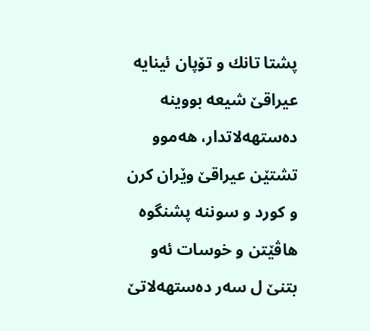پشتا تانك و تۆپان ئینایه‌ عیراقێ شیعه‌ بووینه‌ ده‌ستهه‌لاتدار، هه‌موو تشتێن عیراقێ وێران كرن و كورد و سوننه‌ پشنگوه هاڤێتن و خوسات ئه‌و بتنێ ل سه‌ر ده‌ستهه‌لاتێ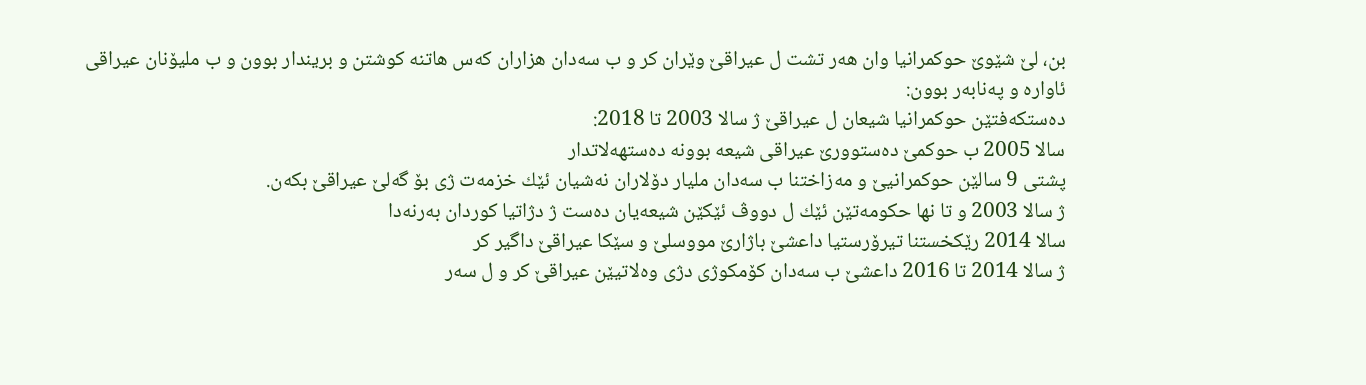بن، لێ شێوێ حوكمرانیا وان هه‌ر تشت ل عیراقێ وێران كر و ب سه‌دان هزاران كه‌س هاتنه‌ كوشتن و بریندار بوون و ب ملیۆنان عیراقى ئاواره‌ و په‌نابه‌ر بوون:
ده‌ستكه‌فتێن حوكمرانیا شیعان ل عیراقێ ژ سالا 2003 تا 2018:
سالا 2005 ب حوكمێ ده‌ستوورێ عیراقى شیعه‌ بوونه‌ ده‌ستهه‌لاتدار
پشتى 9 سالێن حوكمرانیێ و مه‌زاختنا ب سه‌دان ملیار دۆلاران نه‌شیان ئێك خزمه‌ت ژى بۆ گه‌لێ عیراقێ بكه‌ن.
ژ سالا 2003 و تا نها حكومه‌تێن ئێك ل دووڤ ئێكێن شیعه‌یان ده‌ست ژ دژاتیا كوردان به‌رنه‌دا
سالا 2014 رێكخستنا تیرۆرستیا داعشێ باژارێ مووسلێ و سێكا عیراقێ داگیر كر
ژ سالا 2014 تا 2016 داعشێ ب سه‌دان كۆمكوژى دژى وه‌لاتیێن عیراقێ كر و ل سه‌ر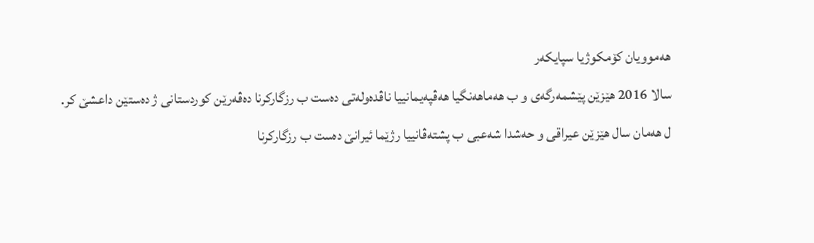هه‌موویان كۆمكوژیا سپایكه‌ر
سالا 2016 هێزێن پێشمه‌رگه‌ى و ب هه‌ماهه‌نگیا هه‌ڤپه‌یمانییا ناڤده‌وله‌تى ده‌ست ب رزگاركرنا ده‌ڤه‌رێن كوردستانى ژ ده‌ستێن داعشێ كر.
ل هه‌مان سال هێزێن عیراقى و حه‌شدا شه‌عبى ب پشته‌ڤانییا رژێما ئیرانێ ده‌ست ب رزگاركرنا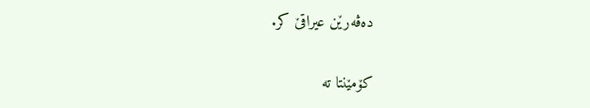ده‌ڤه‌رێن عیراقێ كر.

کۆمێنتا تە